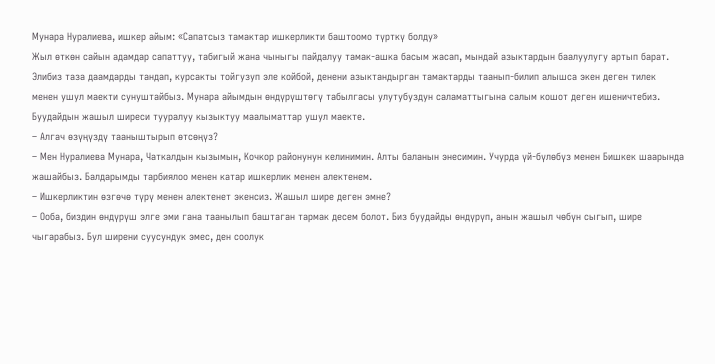Мунара Нуралиева, ишкер айым: «Сапатсыз тамактар ишкерликти баштоомо түрткү болду»
Жыл өткөн сайын адамдар сапаттуу, табигый жана чыныгы пайдалуу тамак-ашка басым жасап, мындай азыктардын баалуулугу артып барат. Элибиз таза даамдарды тандап, курсакты тойгузуп эле койбой, денени азыктандырган тамактарды таанып-билип алышса экен деген тилек менен ушул маекти сунуштайбыз. Мунара айымдын өндүрүштөгү табылгасы улутубуздун саламаттыгына салым кошот деген ишеничтебиз. Буудайдын жашыл ширеси тууралуу кызыктуу маалыматтар ушул маекте.
– Алгач өзүңүздү тааныштырып өтсөңүз?
– Мен Нуралиева Мунара, Чаткалдын кызымын, Кочкор районунун келинимин. Алты баланын энесимин. Учурда үй-бүлөбүз менен Бишкек шаарында жашайбыз. Балдарымды тарбиялоо менен катар ишкерлик менен алектенем.
– Ишкерликтин өзгөчө түрү менен алектенет экенсиз. Жашыл шире деген эмне?
– Ооба, биздин өндүрүш элге эми гана таанылып баштаган тармак десем болот. Биз буудайды өндүрүп, анын жашыл чөбүн сыгып, шире чыгарабыз. Бул ширени суусундук эмес, ден соолук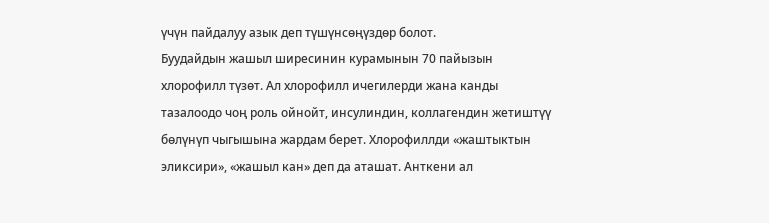үчүн пайдалуу азык деп түшүнсөңүздөр болот.
Буудайдын жашыл ширесинин курамынын 70 пайызын хлорофилл түзөт. Ал хлорофилл ичегилерди жана канды тазалоодо чоң роль ойнойт, инсулиндин, коллагендин жетиштүү бөлүнүп чыгышына жардам берет. Хлорофиллди «жаштыктын эликсири», «жашыл кан» деп да аташат. Анткени ал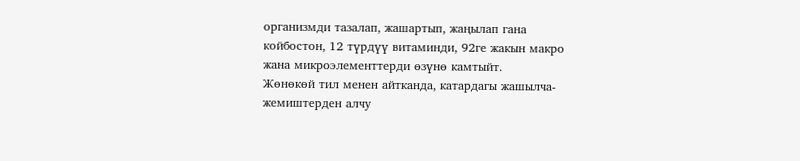организмди тазалап, жашартып, жаңылап гана койбостон, 12 түрдүү витаминди, 92ге жакын макро жана микроэлементтерди өзүнө камтыйт.
Жөнөкөй тил менен айтканда, катардагы жашылча-жемиштерден алчу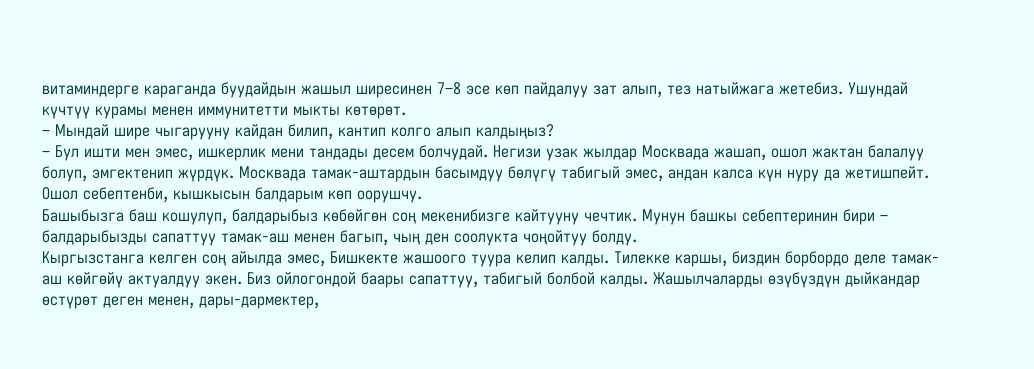витаминдерге караганда буудайдын жашыл ширесинен 7–8 эсе көп пайдалуу зат алып, тез натыйжага жетебиз. Ушундай күчтүү курамы менен иммунитетти мыкты көтөрөт.
– Мындай шире чыгарууну кайдан билип, кантип колго алып калдыңыз?
– Бул ишти мен эмес, ишкерлик мени тандады десем болчудай. Негизи узак жылдар Москвада жашап, ошол жактан балалуу болуп, эмгектенип жүрдүк. Москвада тамак-аштардын басымдуу бөлүгү табигый эмес, андан калса күн нуру да жетишпейт. Ошол себептенби, кышкысын балдарым көп оорушчу.
Башыбызга баш кошулуп, балдарыбыз көбөйгөн соң мекенибизге кайтууну чечтик. Мунун башкы себептеринин бири – балдарыбызды сапаттуу тамак-аш менен багып, чың ден соолукта чоңойтуу болду.
Кыргызстанга келген соң айылда эмес, Бишкекте жашоого туура келип калды. Тилекке каршы, биздин борбордо деле тамак-аш көйгөйү актуалдуу экен. Биз ойлогондой баары сапаттуу, табигый болбой калды. Жашылчаларды өзүбүздүн дыйкандар өстүрөт деген менен, дары-дармектер,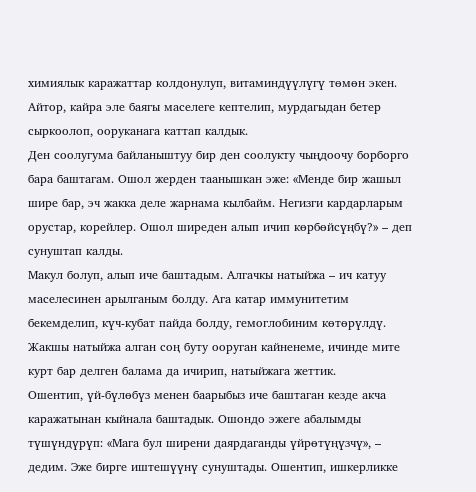химиялык каражаттар колдонулуп, витаминдүүлүгү төмөн экен. Айтор, кайра эле баягы маселеге кептелип, мурдагыдан бетер сыркоолоп, ооруканага каттап калдык.
Ден соолугума байланыштуу бир ден соолукту чыңдоочу борборго бара баштагам. Ошол жерден таанышкан эже: «Менде бир жашыл шире бар, эч жакка деле жарнама кылбайм. Негизги кардарларым орустар, корейлер. Ошол ширеден алып ичип көрбөйсүңбү?» – деп сунуштап калды.
Макул болуп, алып иче баштадым. Алгачкы натыйжа – ич катуу маселесинен арылганым болду. Ага катар иммунитетим бекемделип, күч-кубат пайда болду, гемоглобиним көтөрүлдү. Жакшы натыйжа алган соң буту ооруган кайненеме, ичинде мите курт бар делген балама да ичирип, натыйжага жеттик.
Ошентип, үй-бүлөбүз менен баарыбыз иче баштаган кезде акча каражатынан кыйнала баштадык. Ошондо эжеге абалымды түшүндүрүп: «Мага бул ширени даярдаганды үйрөтүңүзчү», – дедим. Эже бирге иштешүүнү сунуштады. Ошентип, ишкерликке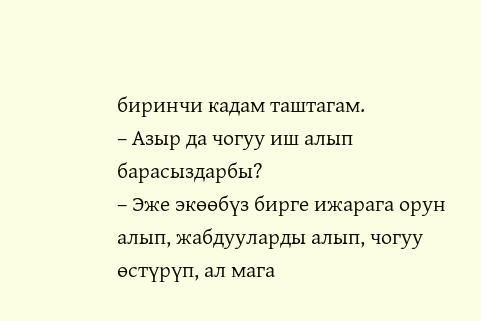биринчи кадам таштагам.
– Азыр да чогуу иш алып барасыздарбы?
– Эже экөөбүз бирге ижарага орун алып, жабдууларды алып, чогуу өстүрүп, ал мага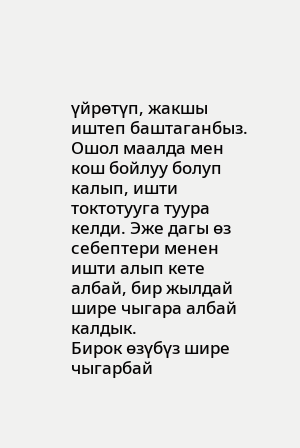үйрөтүп, жакшы иштеп баштаганбыз. Ошол маалда мен кош бойлуу болуп калып, ишти токтотууга туура келди. Эже дагы өз себептери менен ишти алып кете албай, бир жылдай шире чыгара албай калдык.
Бирок өзүбүз шире чыгарбай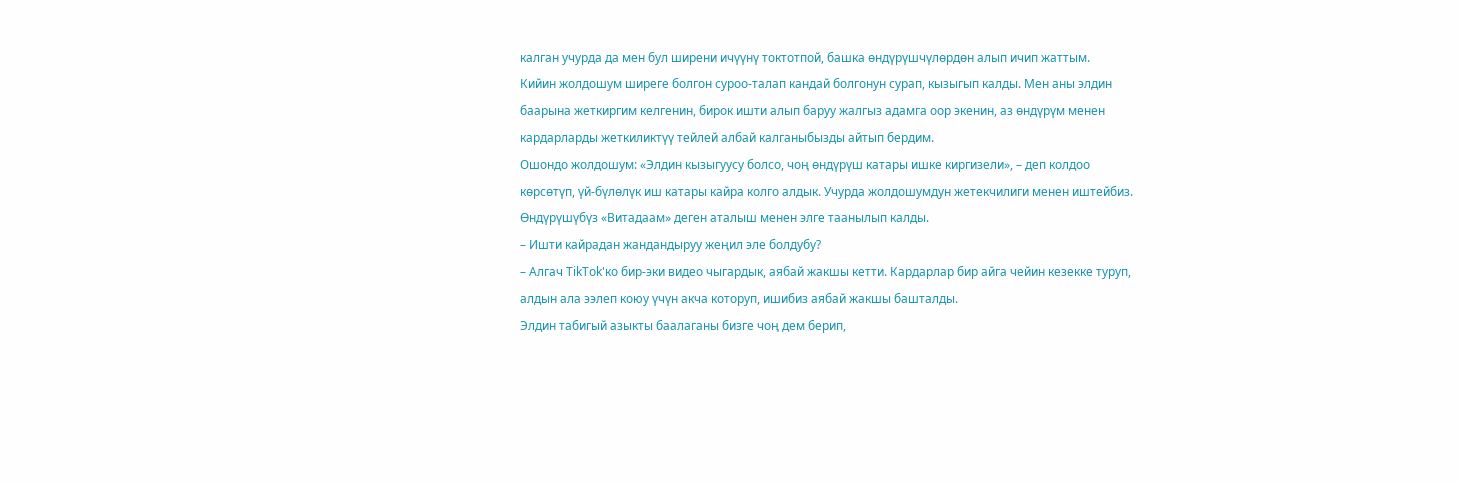калган учурда да мен бул ширени ичүүнү токтотпой, башка өндүрүшчүлөрдөн алып ичип жаттым.
Кийин жолдошум ширеге болгон суроо-талап кандай болгонун сурап, кызыгып калды. Мен аны элдин баарына жеткиргим келгенин, бирок ишти алып баруу жалгыз адамга оор экенин, аз өндүрүм менен кардарларды жеткиликтүү тейлей албай калганыбызды айтып бердим.
Ошондо жолдошум: «Элдин кызыгуусу болсо, чоң өндүрүш катары ишке киргизели», – деп колдоо көрсөтүп, үй-бүлөлүк иш катары кайра колго алдык. Учурда жолдошумдун жетекчилиги менен иштейбиз. Өндүрүшүбүз «Витадаам» деген аталыш менен элге таанылып калды.
– Ишти кайрадан жандандыруу жеңил эле болдубу?
– Алгач TikTok'ко бир-эки видео чыгардык, аябай жакшы кетти. Кардарлар бир айга чейин кезекке туруп, алдын ала ээлеп коюу үчүн акча которуп, ишибиз аябай жакшы башталды.
Элдин табигый азыкты баалаганы бизге чоң дем берип,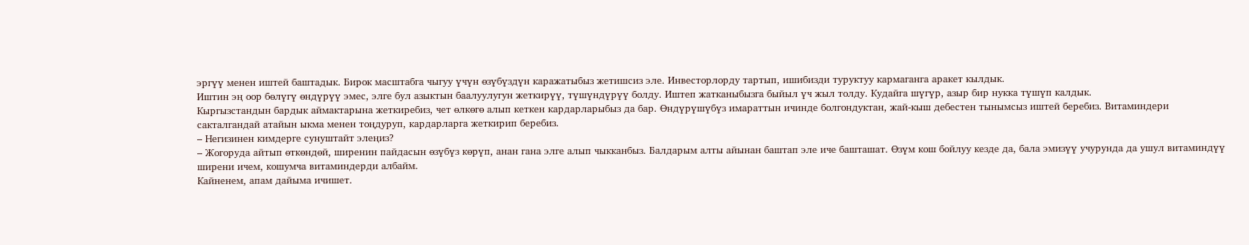эргүү менен иштей баштадык. Бирок масштабга чыгуу үчүн өзүбүздүн каражатыбыз жетишсиз эле. Инвесторлорду тартып, ишибизди туруктуу кармаганга аракет кылдык.
Иштин эң оор бөлүгү өндүрүү эмес, элге бул азыктын баалуулугун жеткирүү, түшүндүрүү болду. Иштеп жатканыбызга быйыл үч жыл толду. Кудайга шүгүр, азыр бир нукка түшүп калдык.
Кыргызстандын бардык аймактарына жеткиребиз, чет өлкөгө алып кеткен кардарларыбыз да бар. Өндүрүшүбүз имараттын ичинде болгондуктан, жай-кыш дебестен тынымсыз иштей беребиз. Витаминдери сакталгандай атайын ыкма менен тоңдуруп, кардарларга жеткирип беребиз.
– Негизинен кимдерге сунуштайт элеңиз?
– Жогоруда айтып өткөндөй, ширенин пайдасын өзүбүз көрүп, анан гана элге алып чыкканбыз. Балдарым алты айынан баштап эле иче башташат. Өзүм кош бойлуу кезде да, бала эмизүү учурунда да ушул витаминдүү ширени ичем, кошумча витаминдерди албайм.
Кайненем, апам дайыма ичишет.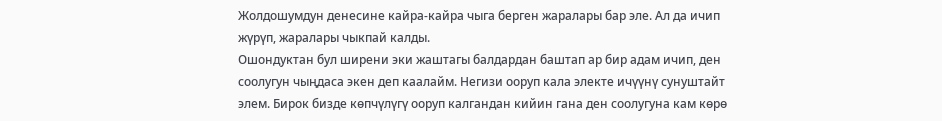Жолдошумдун денесине кайра-кайра чыга берген жаралары бар эле. Ал да ичип жүрүп, жаралары чыкпай калды.
Ошондуктан бул ширени эки жаштагы балдардан баштап ар бир адам ичип, ден соолугун чыңдаса экен деп каалайм. Негизи ооруп кала электе ичүүнү сунуштайт элем. Бирок бизде көпчүлүгү ооруп калгандан кийин гана ден соолугуна кам көрө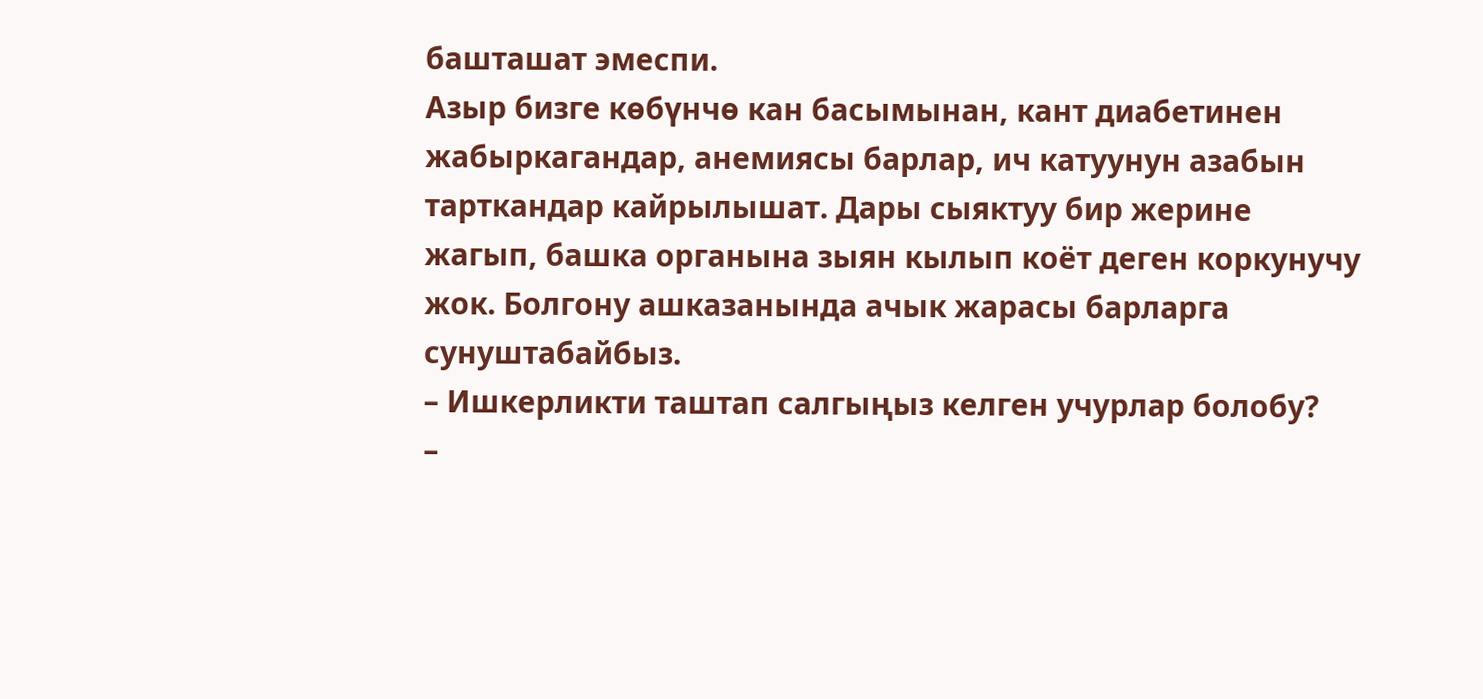башташат эмеспи.
Азыр бизге көбүнчө кан басымынан, кант диабетинен жабыркагандар, анемиясы барлар, ич катуунун азабын тарткандар кайрылышат. Дары сыяктуу бир жерине жагып, башка органына зыян кылып коёт деген коркунучу жок. Болгону ашказанында ачык жарасы барларга сунуштабайбыз.
– Ишкерликти таштап салгыңыз келген учурлар болобу?
–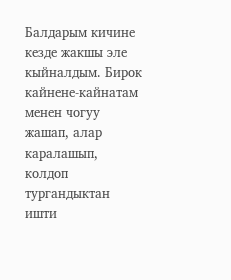Балдарым кичине кезде жакшы эле кыйналдым. Бирок кайнене-кайнатам менен чогуу жашап, алар каралашып, колдоп тургандыктан ишти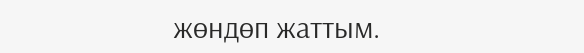жөндөп жаттым.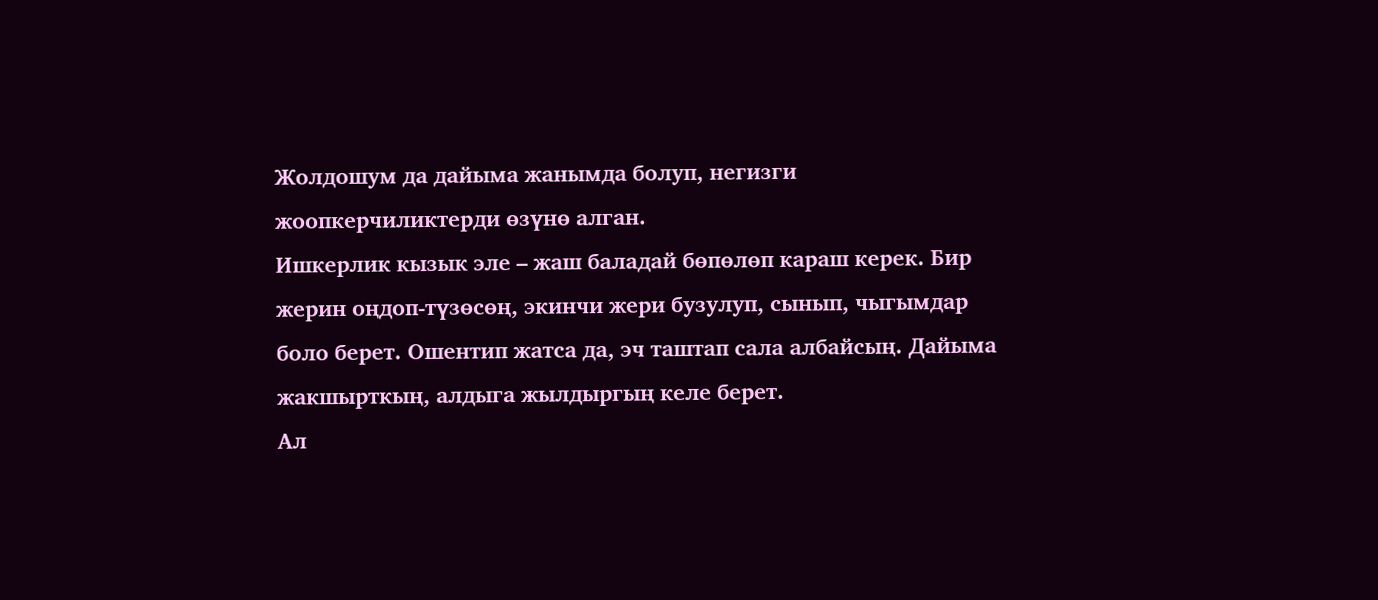Жолдошум да дайыма жанымда болуп, негизги жоопкерчиликтерди өзүнө алган.
Ишкерлик кызык эле – жаш баладай бөпөлөп караш керек. Бир жерин оңдоп-түзөсөң, экинчи жери бузулуп, сынып, чыгымдар боло берет. Ошентип жатса да, эч таштап сала албайсың. Дайыма жакшырткың, алдыга жылдыргың келе берет.
Ал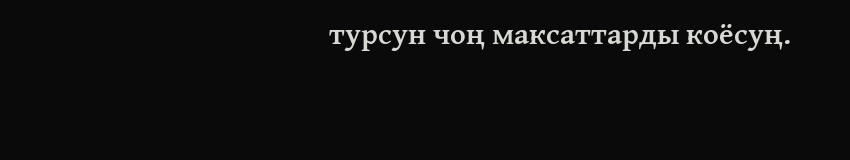турсун чоң максаттарды коёсуң.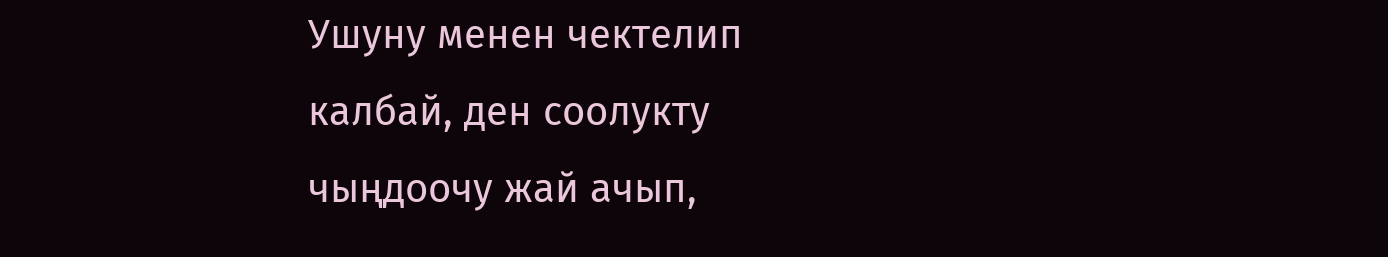Ушуну менен чектелип калбай, ден соолукту чыңдоочу жай ачып,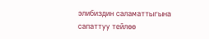элибиздин саламаттыгына сапаттуу тейлөө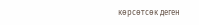көрсөтсөк деген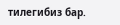тилегибиз бар.